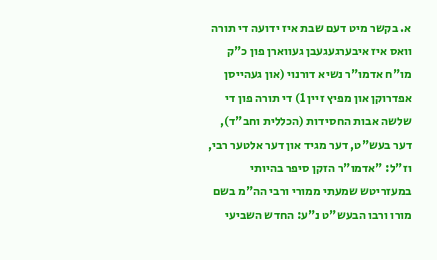א. בקשר מיט דעם שבת איז ידועה די תורה וואס איז איבערגעגעבן געווארן פון כ"ק מו"ח אדמו"ר נשיא דורנוי (און געהייסן אפדרוקן און מפיץ זיין 1) די תורה פון די שלשה אבות החסידות (הכללית וחב"ד), דער בעש"ט, דער מגיד און דער אלטער רבי, וז"ל: "אדמו"ר הזקן סיפר בהיותי במעזריטש שמעתי ממורי ורבי הה"מ בשם מורו ורבו הבעש"ט נ"ע: החדש השביעי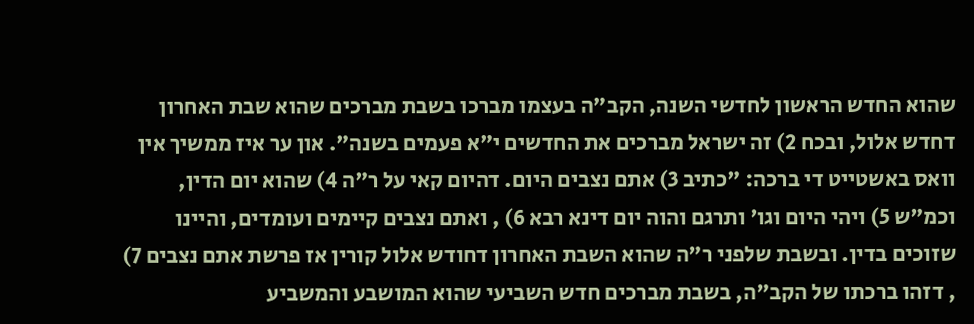שהוא החדש הראשון לחדשי השנה, הקב"ה בעצמו מברכו בשבת מברכים שהוא שבת האחרון דחדש אלול, ובכח 2) זה ישראל מברכים את החדשים י"א פעמים בשנה". און ער איז ממשיך אין וואס באשטייט די ברכה: "כתיב 3) אתם נצבים היום. דהיום קאי על ר"ה 4) שהוא יום הדין, וכמ"ש 5) ויהי היום וגו' ותרגם והוה יום דינא רבא 6) , ואתם נצבים קיימים ועומדים, והיינו שזוכים בדין. ובשבת שלפני ר"ה שהוא השבת האחרון דחודש אלול קורין אז פרשת אתם נצבים 7) , דזהו ברכתו של הקב"ה, בשבת מברכים חדש השביעי שהוא המושבע והמשביע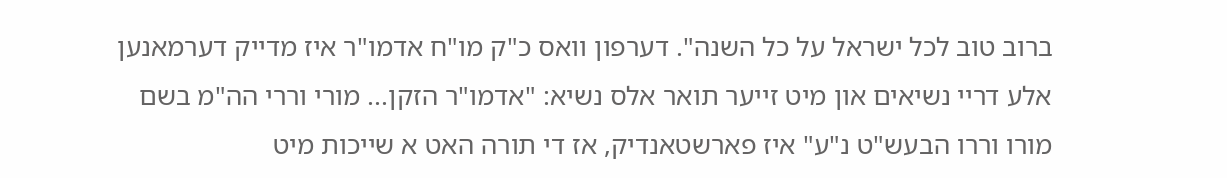ברוב טוב לכל ישראל על כל השנה". דערפון וואס כ"ק מו"ח אדמו"ר איז מדייק דערמאנען אלע דריי נשיאים און מיט זייער תואר אלס נשיא: "אדמו"ר הזקן... מורי וררי הה"מ בשם מורו וררו הבעש"ט נ"ע" איז פארשטאנדיק, אז די תורה האט א שייכות מיט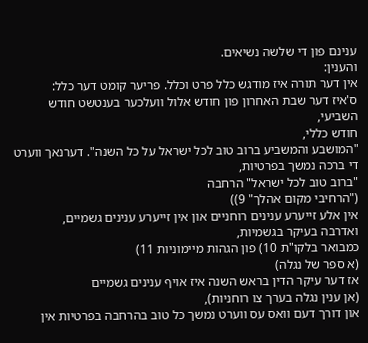ענינם פון די שלשה נשיאים.
והענין:
אין דער תורה איז מודגש כלל פרט וכלל. פריער קומט דער כלל:
ס'איז דער שבת האחרון פון חודש אלול וועלכער בענטשט חודש השביעי,
חודש כללי,
"המושבע והמשביע ברוב טוב לכל ישראל על כל השנה". דערנאך ווערט די ברכה נמשך בפרטיות,
"ברוב טוב לכל ישראל" הרחבה
("הרחיבי מקום אהלך" 9))
אין אלע זייערע ענינים רוחניים און אין זייערע ענינים גשמיים,
ואדרבה בעיקר בגשמיות,
כמבואר בלקו"ת 10) פון הגהות מיימוניות 11)
(א ספר של נגלה)
אז דער עיקר הדין בראש השנה איז אויף ענינים גשמיים
(אן ענין נגלה בערך צו רוחניות),
און דורך דעם וואס עס ווערט נמשך כל טוב בהרחבה בפרטיות אין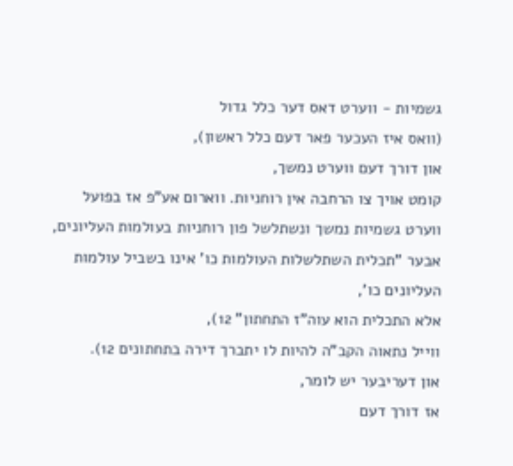גשמיות - ווערט דאס דער כלל גדול
(וואס איז העכער פאר דעם כלל ראשון),
און דורך דעם ווערט נמשך,
קומט אויך צו הרחבה אין רוחניות. ווארום אע"פ אז בפועל ווערט גשמיות נמשך ונשתלשל פון רוחניות בעולמות העליונים,
אבער "תכלית השתלשלות העולמות כו' אינו בשביל עולמות העליונים כו',
אלא התכלית הוא עוה"ז התחתון" 12),
ווייל נתאוה הקב"ה להיות לו יתברך דירה בתחתונים 12).
און דעריבער יש לומר,
אז דורך דעם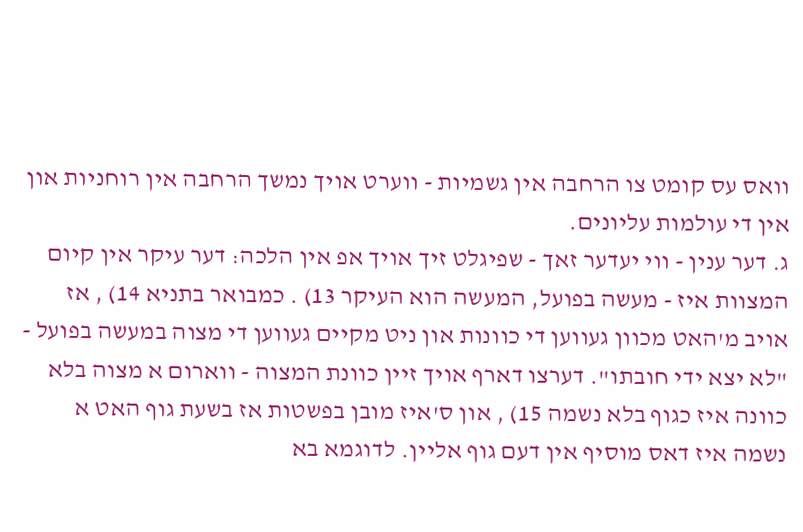וואס עס קומט צו הרחבה אין גשמיות - ווערט אויך נמשך הרחבה אין רוחניות און אין די עולמות עליונים.
ג. דער ענין - ווי יעדער זאך - שפיגלט זיך אויך אפ אין הלכה: דער עיקר אין קיום המצוות איז - מעשה בפועל, המעשה הוא העיקר 13) . כמבואר בתניא 14) , אז אויב מ'האט מכוון געווען די כוונות און ניט מקיים געווען די מצוה במעשה בפועל - "לא יצא ידי חובתו". דערצו דארף אויך זיין כוונת המצוה - ווארום א מצוה בלא כוונה איז כגוף בלא נשמה 15) , און ס'איז מובן בפשטות אז בשעת גוף האט א נשמה איז דאס מוסיף אין דעם גוף אליין. לדוגמא בא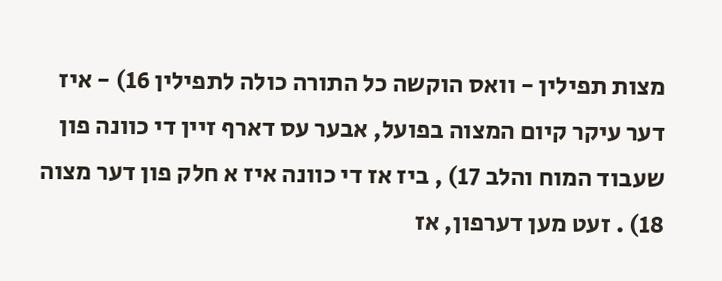מצות תפילין - וואס הוקשה כל התורה כולה לתפילין 16) - איז דער עיקר קיום המצוה בפועל, אבער עס דארף זיין די כוונה פון שעבוד המוח והלב 17) , ביז אז די כוונה איז א חלק פון דער מצוה 18) . זעט מען דערפון, אז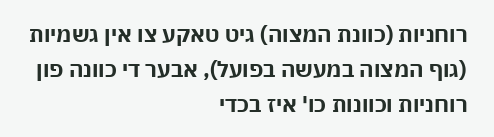רוחניות (כוונת המצוה) גיט טאקע צו אין גשמיות (גוף המצוה במעשה בפועל), אבער די כוונה פון רוחניות וכוונות כו' איז בכדי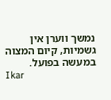נמשך ווערן אין גשמיות, קיום המצוה במעשה בפועל.
Ikar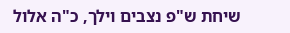שיחת ש"פ נצבים וילך, כ"ה אלול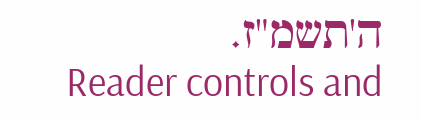ה'תשמ"ז.
Reader controls and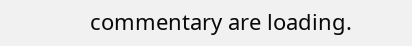commentary are loading.